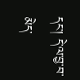དང་། དེ་ལ་བྱ་བ་མེད་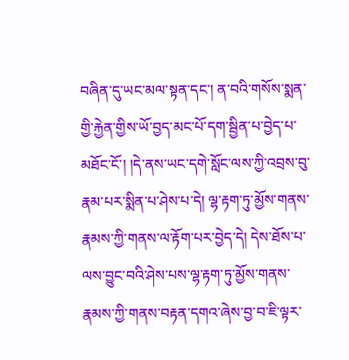བཞིན་དུ་ཡང་མལ་སྟན་དང་། ན་བའི་གསོས་སྨན་གྱི་རྐྱེན་གྱིས་ཡོ་བྱད་མང་པོ་དག་སྦྱིན་པ་བྱེད་པ་མཐོང་ངོ་། །དེ་ནས་ཡང་དགེ་སློང་ལས་ཀྱི་འབྲས་བུ་རྣམ་པར་སྨིན་པ་ཤེས་པ་དེ། ལྷ་རྟག་ཏུ་མྱོས་གནས་རྣམས་ཀྱི་གནས་ལ་རྟོག་པར་བྱེད་དེ། དེས་ཐོས་པ་ལས་བྱུང་བའི་ཤེས་པས་ལྷ་རྟག་ཏུ་མྱོས་གནས་རྣམས་ཀྱི་གནས་བརྟན་དགའ་ཞེས་བྱ་བ་ཇི་ལྟར་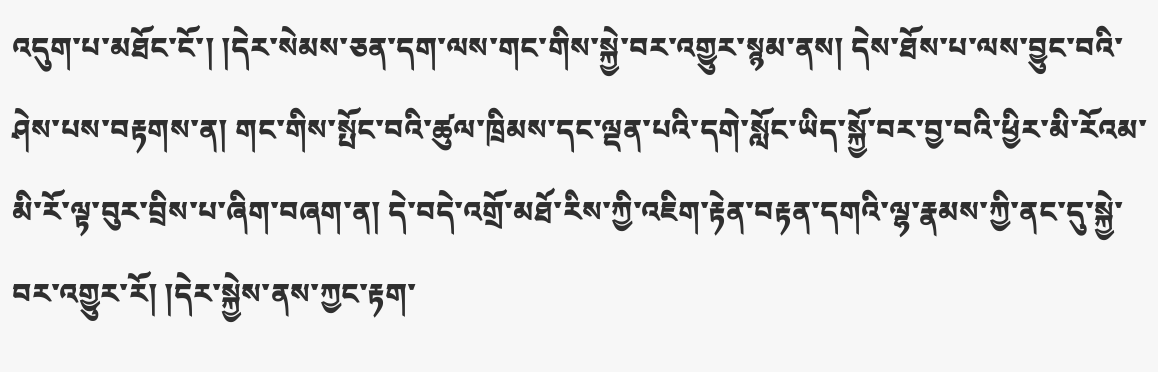འདུག་པ་མཐོང་ངོ་། །དེར་སེམས་ཅན་དག་ལས་གང་གིས་སྐྱེ་བར་འགྱུར་སྙམ་ནས། དེས་ཐོས་པ་ལས་བྱུང་བའི་ཤེས་པས་བརྟགས་ན། གང་གིས་སྤོང་བའི་ཚུལ་ཁྲིམས་དང་ལྡན་པའི་དགེ་སློང་ཡིད་སྐྱོ་བར་བྱ་བའི་ཕྱིར་མི་རོའམ་མི་རོ་ལྟ་བུར་བྲིས་པ་ཞིག་བཞག་ན། དེ་བདེ་འགྲོ་མཐོ་རིས་ཀྱི་འཇིག་རྟེན་བརྟན་དགའི་ལྷ་རྣམས་ཀྱི་ནང་དུ་སྐྱེ་བར་འགྱུར་རོ། །དེར་སྐྱེས་ནས་ཀྱང་རྟག་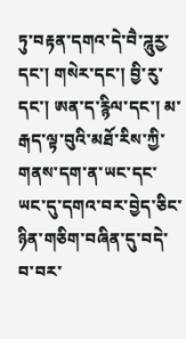ཏུ་བརྟན་དགའ་དེ་བཻ་ཌཱུརྱ་དང་། གསེར་དང་། བྱི་རུ་དང་། ཨན་ད་རྙིལ་དང་། མ་རྒད་ལྟ་བུའི་མཐོ་རིས་ཀྱི་གནས་དག་ན་ཡང་དང་ཡང་དུ་དགའ་བར་བྱེད་ཅིང་ཉིན་གཅིག་བཞིན་དུ་བདེ་བ་བར་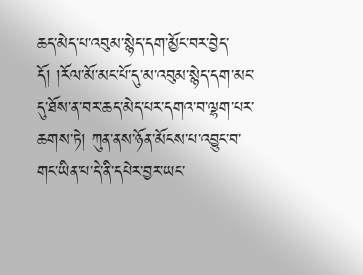ཆད་མེད་པ་འབུམ་སྙེད་དག་མྱོང་བར་བྱེད་དོ། །རོལ་མོ་མང་པོ་དུ་མ་འབུམ་སྙེད་དག་མང་དུ་ཐོས་ན་བར་ཆད་མེད་པར་དགའ་བ་ལྷག་པར་ཆགས་ཏེ། ཀུན་ནས་ཉོན་མོངས་པ་འབྱུང་བ་གང་ཡིན་པ་དེ་ནི་དཔེར་བྱར་ཡང་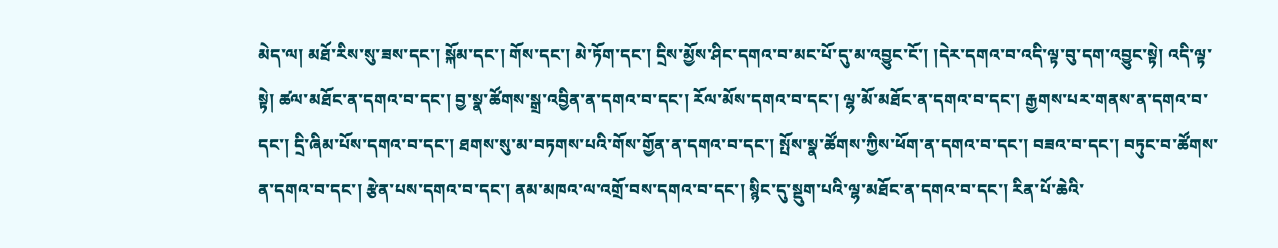མེད་ལ། མཐོ་རིས་སུ་ཟས་དང་། སྐོམ་དང་། གོས་དང་། མེ་ཏོག་དང་། དྲིས་མྱོས་ཤིང་དགའ་བ་མང་པོ་དུ་མ་འབྱུང་ངོ་། །དེར་དགའ་བ་འདི་ལྟ་བུ་དག་འབྱུང་སྟེ། འདི་ལྟ་སྟེ། ཚལ་མཐོང་ན་དགའ་བ་དང་། བྱ་སྣ་ཚོགས་སྒྲ་འབྱིན་ན་དགའ་བ་དང་། རོལ་མོས་དགའ་བ་དང་། ལྷ་མོ་མཐོང་ན་དགའ་བ་དང་། རྒྱགས་པར་གནས་ན་དགའ་བ་དང་། དྲི་ཞིམ་པོས་དགའ་བ་དང་། ཐགས་སུ་མ་བཏགས་པའི་གོས་གྱོན་ན་དགའ་བ་དང་། སྤོས་སྣ་ཚོགས་ཀྱིས་ཕོག་ན་དགའ་བ་དང་། བཟའ་བ་དང་། བཏུང་བ་ཚོགས་ན་དགའ་བ་དང་། རྩེན་པས་དགའ་བ་དང་། ནམ་མཁའ་ལ་འགྲོ་བས་དགའ་བ་དང་། སྙིང་དུ་སྡུག་པའི་ལྷ་མཐོང་ན་དགའ་བ་དང་། རིན་པོ་ཆེའི་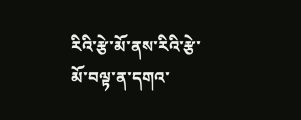རིའི་རྩེ་མོ་ནས་རིའི་རྩེ་མོ་བལྟ་ན་དགའ་